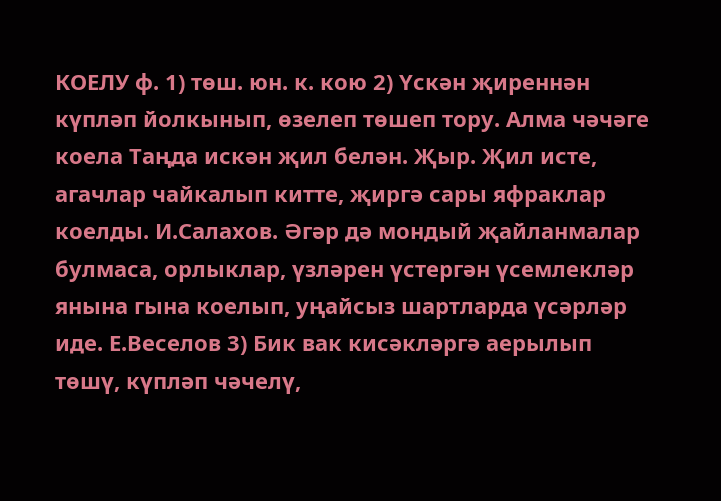КОЕЛУ ф. 1) төш. юн. к. кою 2) Үскән җиреннән күпләп йолкынып, өзелеп төшеп тору. Алма чәчәге коела Таңда искән җил белән. Җыр. Җил исте, агачлар чайкалып китте, җиргә сары яфраклар коелды. И.Салахов. Әгәр дә мондый җайланмалар булмаса, орлыклар, үзләрен үстергән үсемлекләр янына гына коелып, уңайсыз шартларда үсәрләр иде. Е.Веселов 3) Бик вак кисәкләргә аерылып төшү, күпләп чәчелү,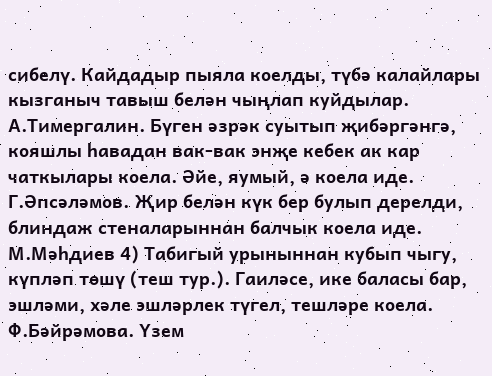сибелү. Кайдадыр пыяла коелды, түбә калайлары кызганыч тавыш белән чыңлап куйдылар. А.Тимергалин. Бүген әзрәк суытып җибәргәнгә, кояшлы һавадан вак-вак энҗе кебек ак кар чаткылары коела. Әйе, яумый, ә коела иде. Г.Әпсәләмов. Җир белән күк бер булып дерелди, блиндаж стеналарыннан балчык коела иде. М.Мәһдиев 4) Табигый урыныннан кубып чыгу, күпләп төшү (теш тур.). Гаиләсе, ике баласы бар, эшләми, хәле эшләрлек түгел, тешләре коела. Ф.Бәйрәмова. Үзем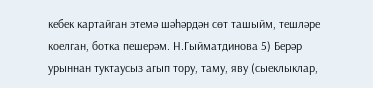кебек картайган этемә шәһәрдән сөт ташыйм, тешләре коелган, ботка пешерәм. Н.Гыйматдинова 5) Берәр урыннан туктаусыз агып тору, таму, яву (сыеклыклар,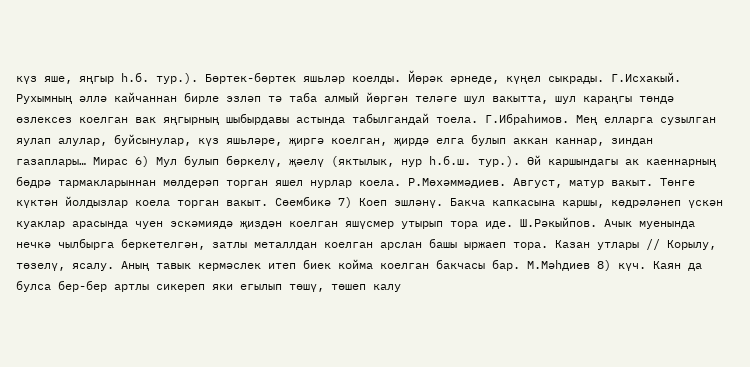күз яше, яңгыр һ.б. тур.). Бөртек-бөртек яшьләр коелды. Йөрәк әрнеде, күңел сыкрады. Г.Исхакый. Рухымның әллә кайчаннан бирле эзләп тә таба алмый йөргән теләге шул вакытта, шул караңгы төндә өзлексез коелган вак яңгырның шыбырдавы астында табылгандай тоела. Г.Ибраһимов. Мең елларга сузылган яулап алулар, буйсынулар, күз яшьләре, җиргә коелган, җирдә елга булып аккан каннар, зиндан газаплары… Мирас 6) Мул булып бөркелү, җәелү (яктылык, нур һ.б.ш. тур.). Өй каршындагы ак каеннарның бөдрә тармакларыннан мөлдерәп торган яшел нурлар коела. Р.Мөхәммәдиев. Август, матур вакыт. Төнге күктән йолдызлар коела торган вакыт. Сөембикә 7) Коеп эшләнү. Бакча капкасына каршы, көдрәләнеп үскән куаклар арасында чуен эскәмиядә җиздән коелган яшүсмер утырып тора иде. Ш.Рәкыйпов. Ачык муенында нечкә чылбырга беркетелгән, затлы металлдан коелган арслан башы ыржаеп тора. Казан утлары // Корылу, төзелү, ясалу. Аның тавык кермәслек итеп биек койма коелган бакчасы бар. М.Мәһдиев 8) күч. Каян да булса бер-бер артлы сикереп яки егылып төшү, төшеп калу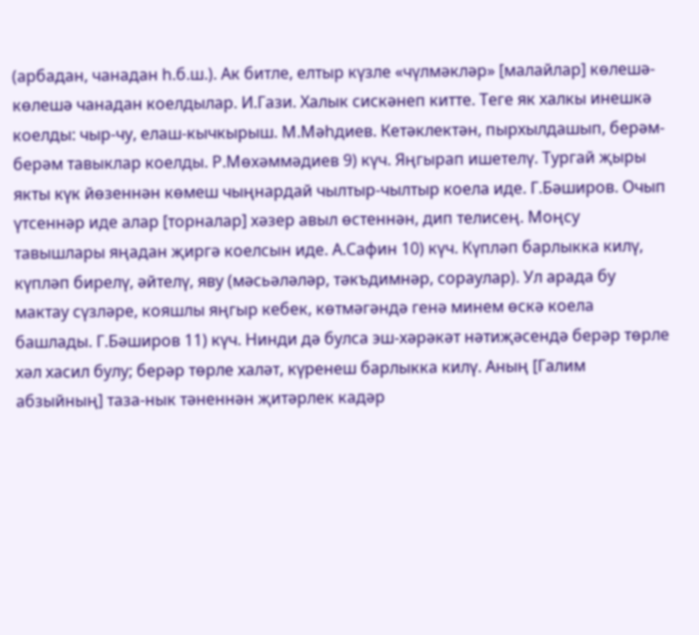(арбадан, чанадан һ.б.ш.). Ак битле, елтыр күзле «чүлмәкләр» [малайлар] көлешә-көлешә чанадан коелдылар. И.Гази. Халык сискәнеп китте. Теге як халкы инешкә коелды: чыр-чу, елаш-кычкырыш. М.Мәһдиев. Кетәклектән, пырхылдашып, берәм-берәм тавыклар коелды. Р.Мөхәммәдиев 9) күч. Яңгырап ишетелү. Тургай җыры якты күк йөзеннән көмеш чыңнардай чылтыр-чылтыр коела иде. Г.Бәширов. Очып үтсеннәр иде алар [торналар] хәзер авыл өстеннән, дип телисең. Моңсу тавышлары яңадан җиргә коелсын иде. А.Сафин 10) күч. Күпләп барлыкка килү, күпләп бирелү, әйтелү, яву (мәсьәләләр, тәкъдимнәр, сораулар). Ул арада бу мактау сүзләре, кояшлы яңгыр кебек, көтмәгәндә генә минем өскә коела башлады. Г.Бәширов 11) күч. Нинди дә булса эш-хәрәкәт нәтиҗәсендә берәр төрле хәл хасил булу; берәр төрле халәт, күренеш барлыкка килү. Аның [Галим абзыйның] таза-нык тәненнән җитәрлек кадәр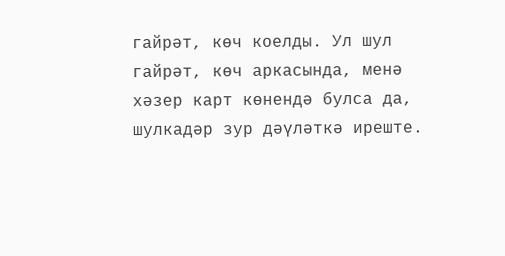гайрәт, көч коелды. Ул шул гайрәт, көч аркасында, менә хәзер карт көнендә булса да, шулкадәр зур дәүләткә иреште.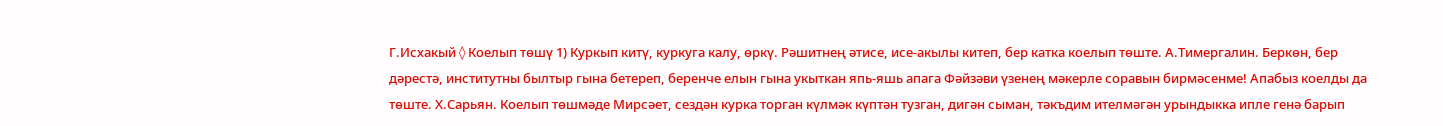Г.Исхакый ◊ Коелып төшү 1) Куркып китү, куркуга калу, өркү. Рәшитнең әтисе, исе-акылы китеп, бер катка коелып төште. А.Тимергалин. Беркөн, бер дәрестә, институтны былтыр гына бетереп, беренче елын гына укыткан япь-яшь апага Фәйзәви үзенең мәкерле соравын бирмәсенме! Апабыз коелды да төште. Х.Сарьян. Коелып төшмәде Мирсәет, сездән курка торган күлмәк күптән тузган, дигән сыман, тәкъдим ителмәгән урындыкка ипле генә барып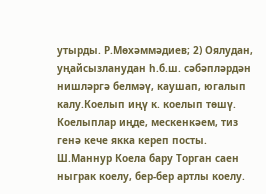утырды. Р.Мөхәммәдиев; 2) Оялудан, уңайсызланудан һ.б.ш. сәбәпләрдән нишләргә белмәү, каушап, югалып калу.Коелып иңү к. коелып төшү. Коелыплар иңде, мескенкәем, тиз генә кече якка кереп посты. Ш.Маннур Коела бару Торган саен ныграк коелу, бер-бер артлы коелу.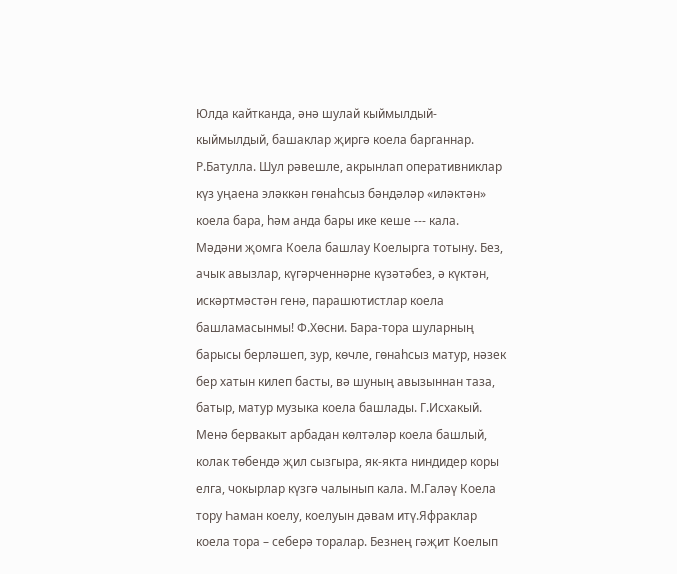Юлда кайтканда, әнә шулай кыймылдый-кыймылдый, башаклар җиргә коела барганнар. Р.Батулла. Шул рәвешле, акрынлап оперативниклар күз уңаена эләккән гөнаһсыз бәндәләр «иләктән» коела бара, һәм анда бары ике кеше --- кала. Мәдәни җомга Коела башлау Коелырга тотыну. Без, ачык авызлар, күгәрченнәрне күзәтәбез, ә күктән, искәртмәстән генә, парашютистлар коела башламасынмы! Ф.Хөсни. Бара-тора шуларның барысы берләшеп, зур, көчле, гөнаһсыз матур, нәзек бер хатын килеп басты, вә шуның авызыннан таза, батыр, матур музыка коела башлады. Г.Исхакый. Менә бервакыт арбадан көлтәләр коела башлый, колак төбендә җил сызгыра, як-якта ниндидер коры елга, чокырлар күзгә чалынып кала. М.Галәү Коела тору Һаман коелу, коелуын дәвам итү.Яфраклар коела тора – себерә торалар. Безнең гәҗит Коелып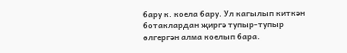бару к. коела бару. Ул кагылып киткән ботаклардан җиргә тупыр-тупыр өлгергән алма коелып бара.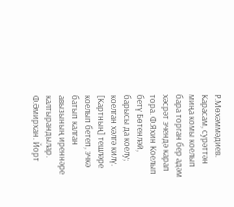Р.Мөхәммәдиев. Карасам, сурәттән миңа комы коелып бара торган бер адәм хәсрәт эчендә карап тора. Ф.Яхин Коелып бетү Бөтенләй, барысы да коелу; коелган хәлгә килү. [Картның] тешләре коелып бетеп, эчкә батып калган авызының иреннәре калтырандылар. Ф.Әмирхан. Йорт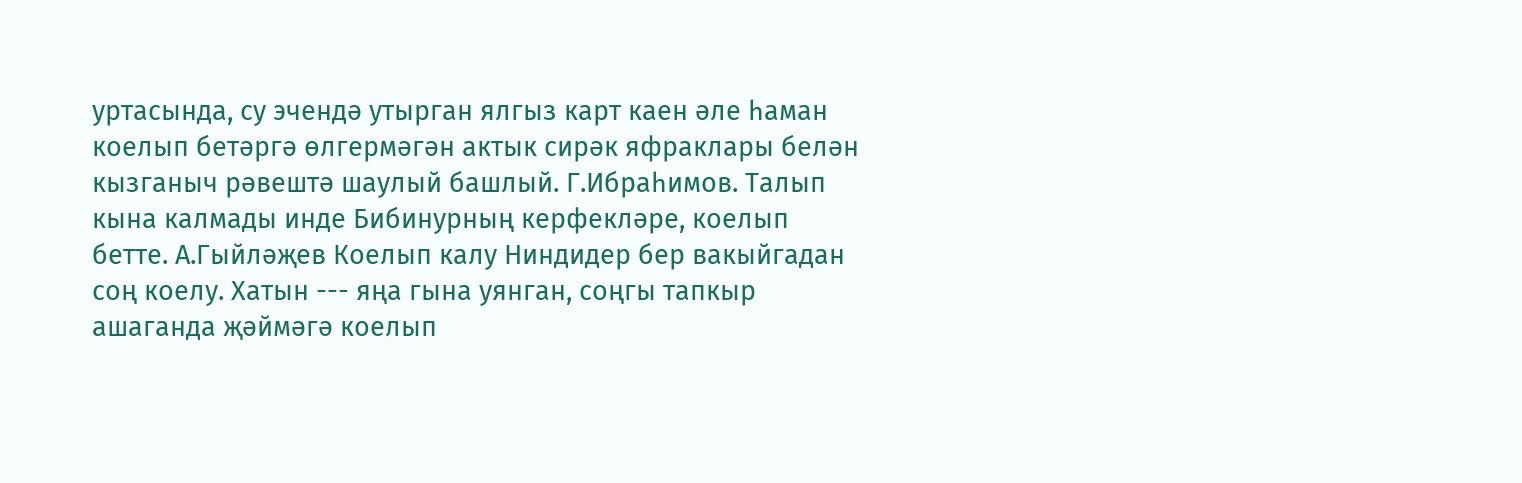уртасында, су эчендә утырган ялгыз карт каен әле һаман коелып бетәргә өлгермәгән актык сирәк яфраклары белән кызганыч рәвештә шаулый башлый. Г.Ибраһимов. Талып кына калмады инде Бибинурның керфекләре, коелып бетте. А.Гыйләҗев Коелып калу Ниндидер бер вакыйгадан соң коелу. Хатын --- яңа гына уянган, соңгы тапкыр ашаганда җәймәгә коелып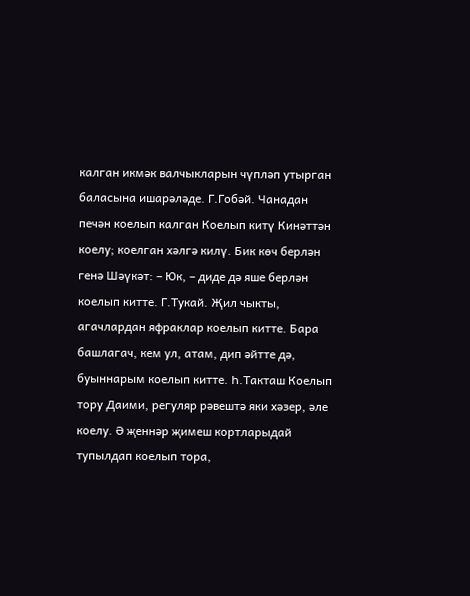калган икмәк валчыкларын чүпләп утырган баласына ишарәләде. Г.Гобәй. Чанадан печән коелып калган Коелып китү Кинәттән коелу; коелган хәлгә килү. Бик көч берлән генә Шәүкәт: – Юк, – диде дә яше берлән коелып китте. Г.Тукай. Җил чыкты, агачлардан яфраклар коелып китте. Бара башлагач, кем ул, атам, дип әйтте дә, буыннарым коелып китте. Һ.Такташ Коелып тору Даими, регуляр рәвештә яки хәзер, әле коелу. Ә җеннәр җимеш кортларыдай тупылдап коелып тора,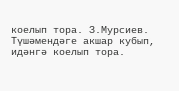коелып тора. З.Мурсиев. Түшәмендәге акшар кубып, идәнгә коелып тора.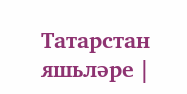Татарстан яшьләре |